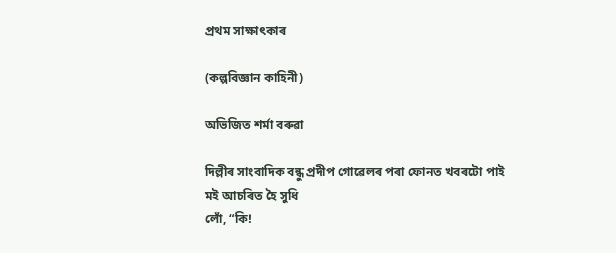প্রথম সাক্ষাৎকাৰ

(কল্পবিজ্ঞান কাহিনী)

অভিজিত শর্মা বৰুৱা

দিল্লীৰ সাংবাদিক বন্ধু প্রদীপ গোৱেলৰ পৰা ফোনত খবৰটো পাই
মই আচৰিত হৈ সুধি
লোঁ, “কি!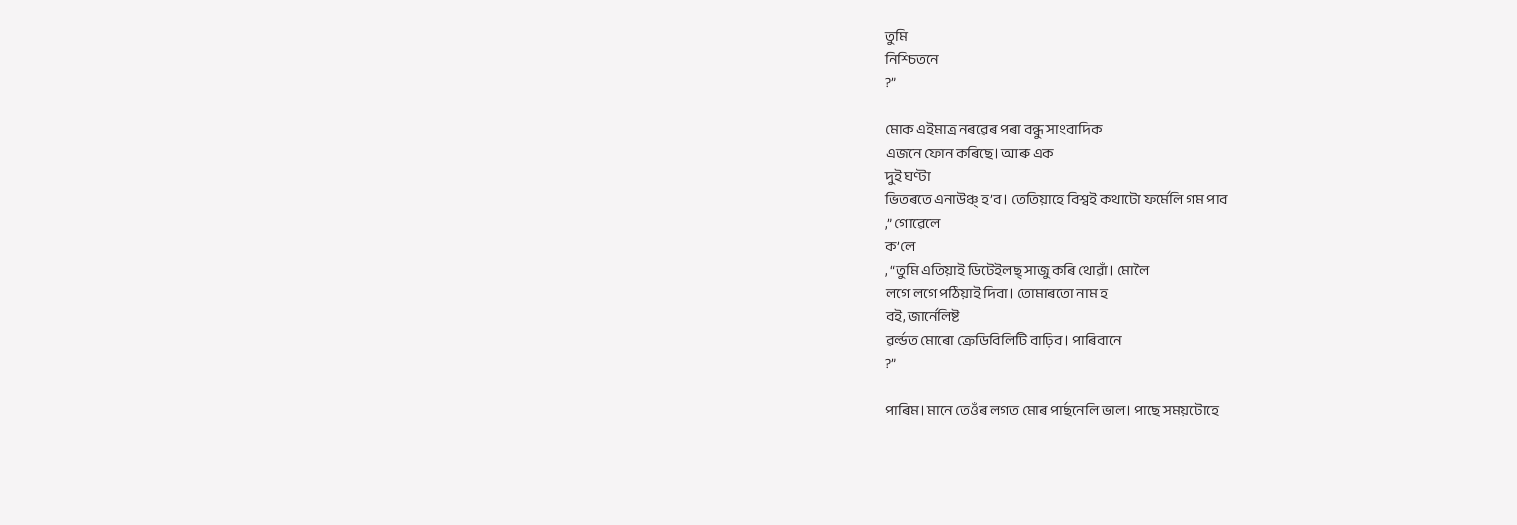তুমি
নিশ্চিতনে
?”

মোক এইমাত্র নৰৱেৰ পৰা বন্ধু সাংবাদিক
এজনে ফোন কৰিছে। আৰু এক
দুই ঘণ্টা
ভিতৰতে এনাউঞ্চ্ হ’ব। তেতিয়াহে বিশ্বই কথাটো ফর্মেলি গম পাব
,” গোৱেলে
ক’লে
, “তুমি এতিয়াই ডিটেইলছ্ সাজু কৰি থোৱাঁ। মোলৈ
লগে লগে পঠিয়াই দিবা। তোমাৰতো নাম হ
বই, জার্নেলিষ্ট
ৱৰ্ল্ডত মোৰো ক্রেডিবিলিটি বাঢ়িব। পাৰিবানে
?”

পাৰিম। মানে তেওঁৰ লগত মোৰ পার্ছনেলি ভাল। পাছে সময়টোহে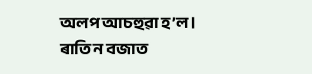অলপ আচহুৱা হ’ল। ৰাতি ন বজাত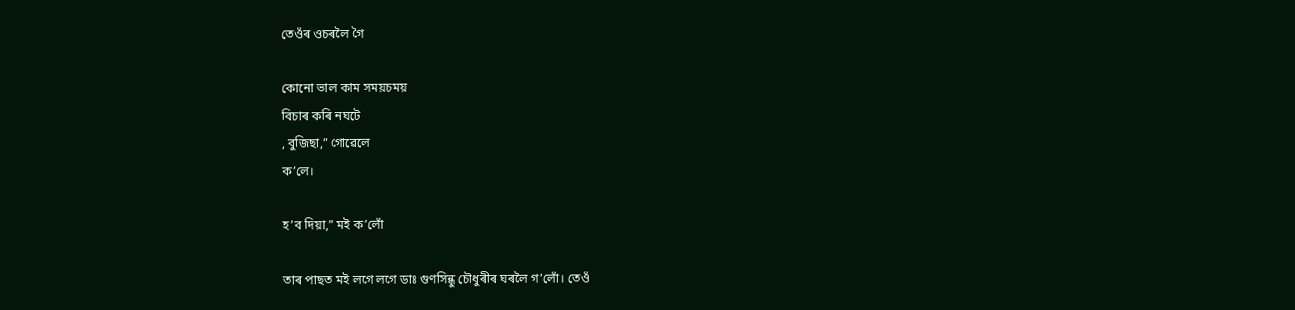তেওঁৰ ওচৰলৈ গৈ

কোনো ভাল কাম সময়চময়
বিচাৰ কৰি নঘটে
, বুজিছা,” গোৱেলে
ক’লে।

হ’ব দিয়া,” মই ক’লোঁ

তাৰ পাছত মই লগে লগে ডাঃ গুণসিন্ধু চৌধুৰীৰ ঘৰলৈ গ’লোঁ। তেওঁ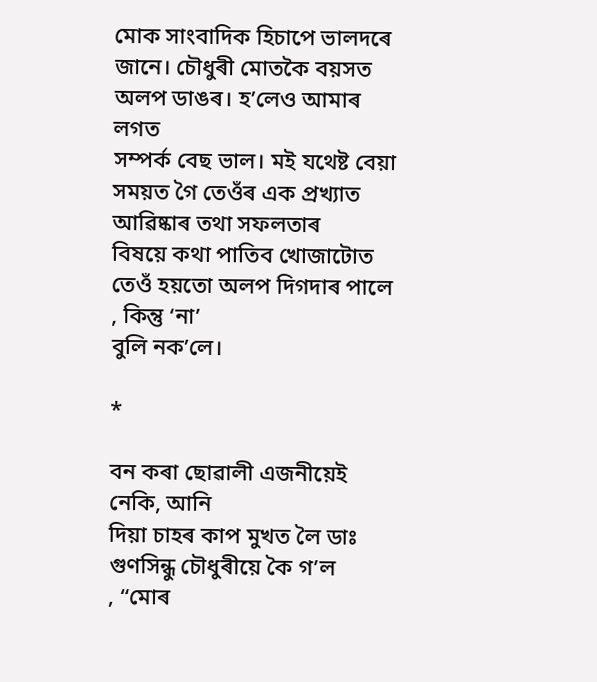মোক সাংবাদিক হিচাপে ভালদৰে জানে। চৌধুৰী মোতকৈ বয়সত অলপ ডাঙৰ। হ’লেও আমাৰ লগত
সম্পর্ক বেছ ভাল। মই যথেষ্ট বেয়া সময়ত গৈ তেওঁৰ এক প্রখ্যাত আৱিষ্কাৰ তথা সফলতাৰ
বিষয়ে কথা পাতিব খোজাটোত তেওঁ হয়তো অলপ দিগদাৰ পালে
, কিন্তু ‘না’
বুলি নক’লে।

*

বন কৰা ছোৱালী এজনীয়েই নেকি, আনি
দিয়া চাহৰ কাপ মুখত লৈ ডাঃ গুণসিন্ধু চৌধুৰীয়ে কৈ গ’ল
, “মোৰ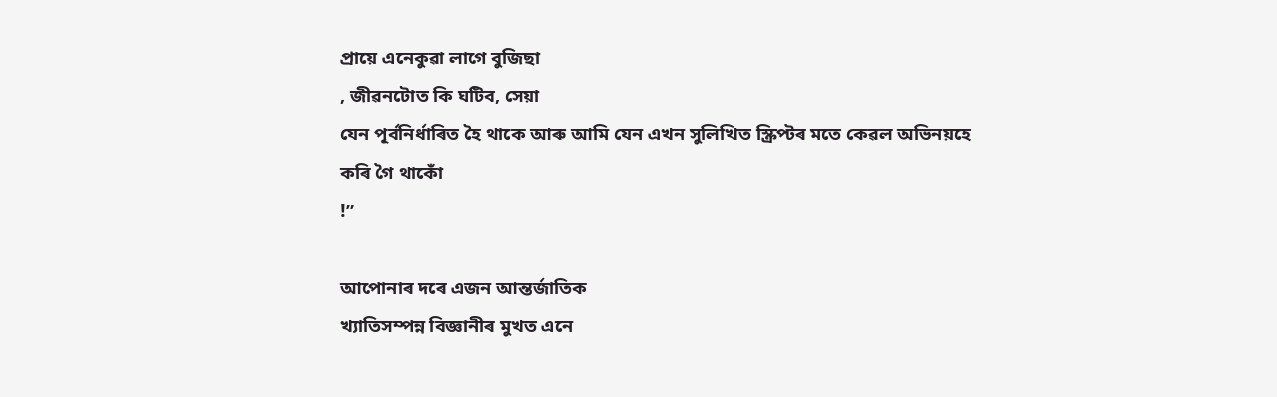প্রায়ে এনেকুৱা লাগে বুজিছা
, জীৱনটোত কি ঘটিব, সেয়া
যেন পূর্বনির্ধাৰিত হৈ থাকে আৰু আমি যেন এখন সুলিখিত স্ক্রিপ্টৰ মতে কেৱল অভিনয়হে
কৰি গৈ থাকোঁ
!”

আপোনাৰ দৰে এজন আন্তর্জাতিক
খ্যাতিসম্পন্ন বিজ্ঞানীৰ মুখত এনে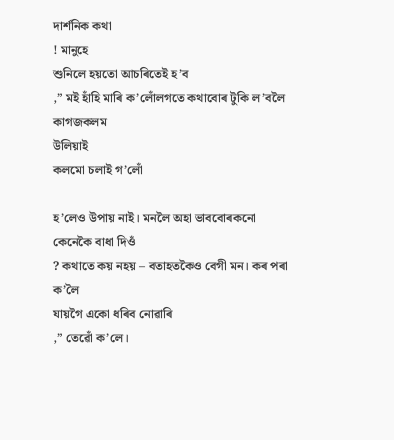দার্শনিক কথা
! মানুহে
শুনিলে হয়তো আচৰিতেই হ’ব
,” মই হাঁহি মাৰি ক’লোঁলগতে কথাবোৰ টুকি ল’বলৈ কাগজকলম
উলিয়াই
কলমো চলাই গ’লোঁ

হ’লেও উপায় নাই। মনলৈ অহা ভাববোৰকনো
কেনেকৈ বাধা দিওঁ
? কথাতে কয় নহয় – বতাহতকৈও বেগী মন। কৰ পৰা ক’লৈ
যায়গৈ একো ধৰিব নোৱাৰি
,” তেৱোঁ ক’লে।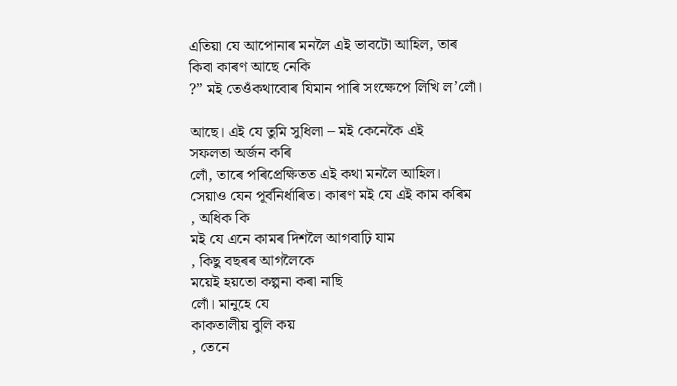এতিয়া যে আপোনাৰ মনলৈ এই ভাবটো আহিল, তাৰ
কিবা কাৰণ আছে নেকি
?” মই তেওঁকথাবোৰ যিমান পাৰি সংক্ষেপে লিখি ল’লোঁ।

আছে। এই যে তুমি সুধিলা – মই কেনেকৈ এই
সফলতা অর্জন কৰি
লোঁ, তাৰে পৰিপ্রেক্ষিতত এই কথা মনলৈ আহিল।
সেয়াও যেন পূর্বনির্ধাৰিত। কাৰণ মই যে এই কাম কৰিম
, অধিক কি
মই যে এনে কামৰ দিশলৈ আগবাঢ়ি যাম
, কিছু বছৰৰ আগলৈকে
ময়েই হয়তো কল্পনা কৰা নাছি
লোঁ। মানুহে যে
কাকতালীয় বুলি কয়
, তেনে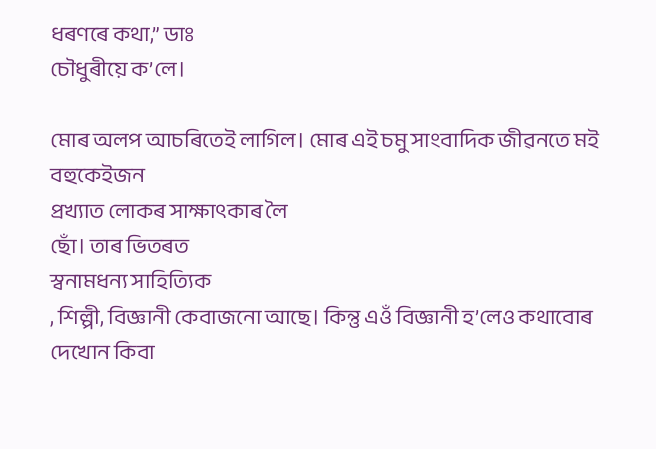ধৰণৰে কথা,” ডাঃ
চৌধুৰীয়ে ক’লে।

মোৰ অলপ আচৰিতেই লাগিল। মোৰ এই চমু সাংবাদিক জীৱনতে মই বহুকেইজন
প্রখ্যাত লোকৰ সাক্ষাৎকাৰ লৈ
ছোঁ। তাৰ ভিতৰত
স্বনামধন্য সাহিত্যিক
, শিল্পী, বিজ্ঞানী কেবাজনো আছে। কিন্তু এওঁ বিজ্ঞানী হ’লেও কথাবোৰ দেখোন কিবা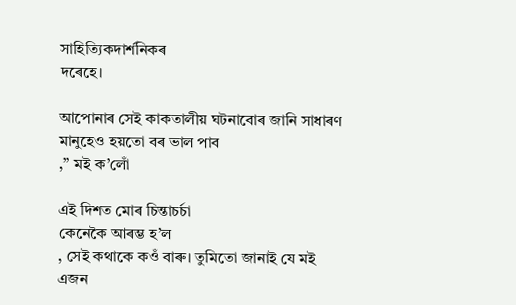সাহিত্যিকদার্শনিকৰ
দৰেহে।

আপোনাৰ সেই কাকতালীয় ঘটনাবোৰ জানি সাধাৰণ
মানুহেও হয়তো বৰ ভাল পাব
,” মই ক’লোঁ

এই দিশত মোৰ চিন্তাচর্চা
কেনেকৈ আৰম্ভ হ’ল
, সেই কথাকে কওঁ বাৰু। তুমিতো জানাই যে মই
এজন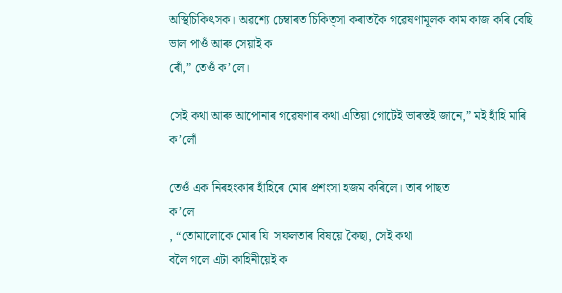অস্থিচিকিৎসক। অৱশ্যে চেম্বাৰত চিকিত্সা কৰাতকৈ গৱেষণামূলক কাম কাজ কৰি বেছি
ভাল পাওঁ আৰু সেয়াই ক
ৰোঁ,” তেওঁ ক’লে।

সেই কথা আৰু আপোনাৰ গৱেষণাৰ কথা এতিয়া গোটেই ভাৰস্তই জানে,” মই হাঁহি মাৰি ক’লোঁ

তেওঁ এক নিৰহংকাৰ হাঁহিৰে মোৰ প্রশংসা হজম কৰিলে। তাৰ পাছত
ক’লে
, “তোমালোকে মোৰ যি  সফলতাৰ বিষয়ে কৈছা, সেই কথা
বলৈ গলে এটা কাহিনীয়েই ক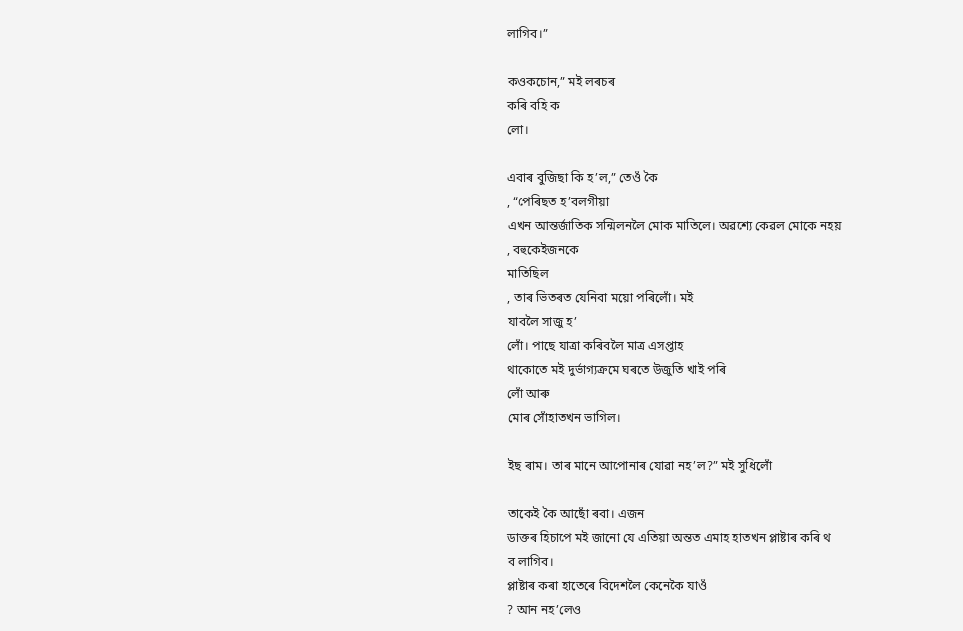লাগিব।”

কওকচোন,” মই লৰচৰ
কৰি বহি ক
লো।

এবাৰ বুজিছা কি হ’ল,” তেওঁ কৈ
, “পেৰিছত হ’বলগীয়া
এখন আন্তর্জাতিক সন্মিলনলৈ মোক মাতিলে। অৱশ্যে কেৱল মোকে নহয়
, বহুকেইজনকে
মাতিছিল
, তাৰ ভিতৰত যেনিবা ময়ো পৰিলোঁ। মই
যাবলৈ সাজু হ’
লোঁ। পাছে যাত্রা কৰিবলৈ মাত্র এসপ্তাহ
থাকোতে মই দুর্ভাগ্যক্রমে ঘৰতে উজুতি খাই পৰি
লোঁ আৰু
মোৰ সোঁহাতখন ভাগিল।

ইছ ৰাম। তাৰ মানে আপোনাৰ যোৱা নহ’ল?” মই সুধিলোঁ

তাকেই কৈ আছোঁ ৰবা। এজন
ডাক্তৰ হিচাপে মই জানো যে এতিয়া অন্তত এমাহ হাতখন প্লাষ্টাৰ কৰি থ
ব লাগিব।
প্লাষ্টাৰ কৰা হাতেৰে বিদেশলৈ কেনেকৈ যাওঁ
? আন নহ’লেও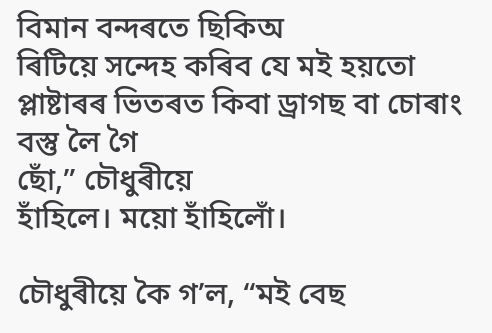বিমান বন্দৰতে ছিকিঅ
ৰিটিয়ে সন্দেহ কৰিব যে মই হয়তো
প্লাষ্টাৰৰ ভিতৰত কিবা ড্রাগছ বা চোৰাং বস্তু লৈ গৈ
ছোঁ,” চৌধুৰীয়ে
হাঁহিলে। ময়ো হাঁহিলোঁ।

চৌধুৰীয়ে কৈ গ’ল, “মই বেছ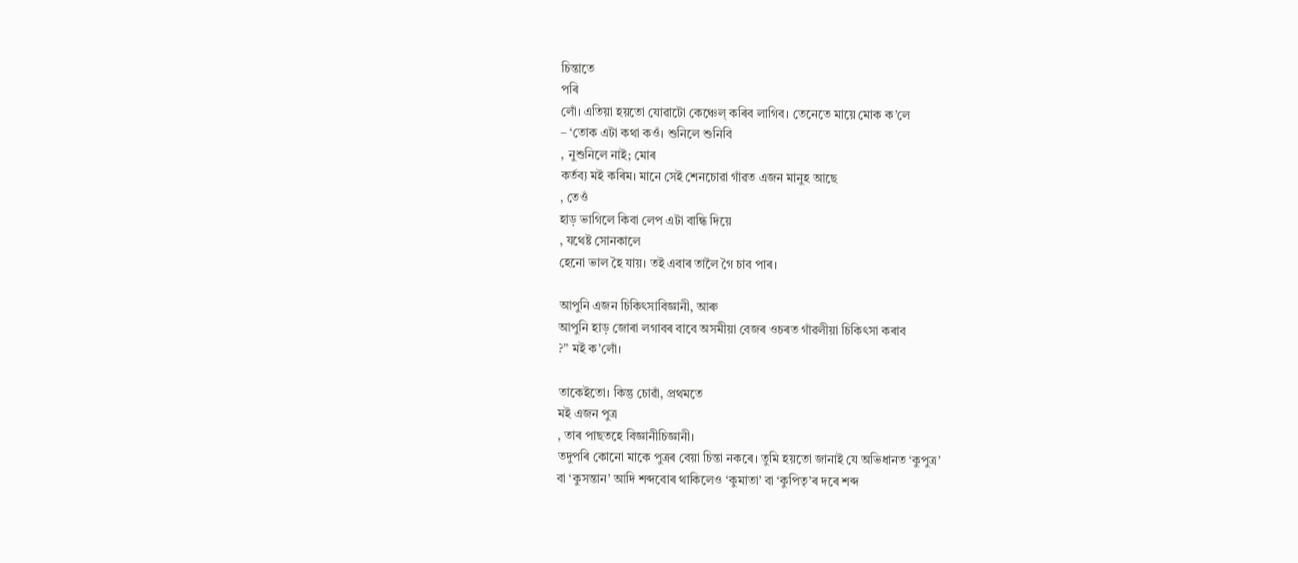চিন্তাতে
পৰি
লোঁ। এতিয়া হয়তো যোৱাটো কেঞ্চেল্ কৰিব লাগিব। তেনেতে মায়ে মোক ক’লে
– ‘তোক এটা কথা কওঁ। শুনিলে শুনিবি
, নুশুনিলে নাই; মোৰ
কর্তব্য মই কৰিম। মানে সেই শেনচোৱা গাঁৱত এজন মানুহ আছে
, তেওঁ
হাড় ভাগিলে কিবা লেপ এটা বান্ধি দিয়ে
, যথেষ্ট সোনকালে
হেনো ভাল হৈ যায়। তই এবাৰ তালৈ গৈ চাব পাৰ।

আপুনি এজন চিকিৎসাবিজ্ঞানী, আৰু
আপুনি হাড় জোৰা লগাবৰ বাবে অসমীয়া বেজৰ ওচৰত গাঁৱলীয়া চিকিৎসা কৰাব
?” মই ক’লোঁ।

তাকেইতো। কিন্তু চোৱাঁ, প্রথমতে
মই এজন পুত্র
, তাৰ পাছতহে বিজ্ঞানীচিজ্ঞানী।
তদুপৰি কোনো মাকে পুত্রৰ বেয়া চিন্তা নকৰে। তুমি হয়তো জানাই যে অভিধানত ‘কুপুত্র’
বা ‘কুসন্তান’ আদি শব্দবোৰ থাকিলেও ‘কুমাতা’ বা ‘কুপিতৃ’ৰ দৰে শব্দ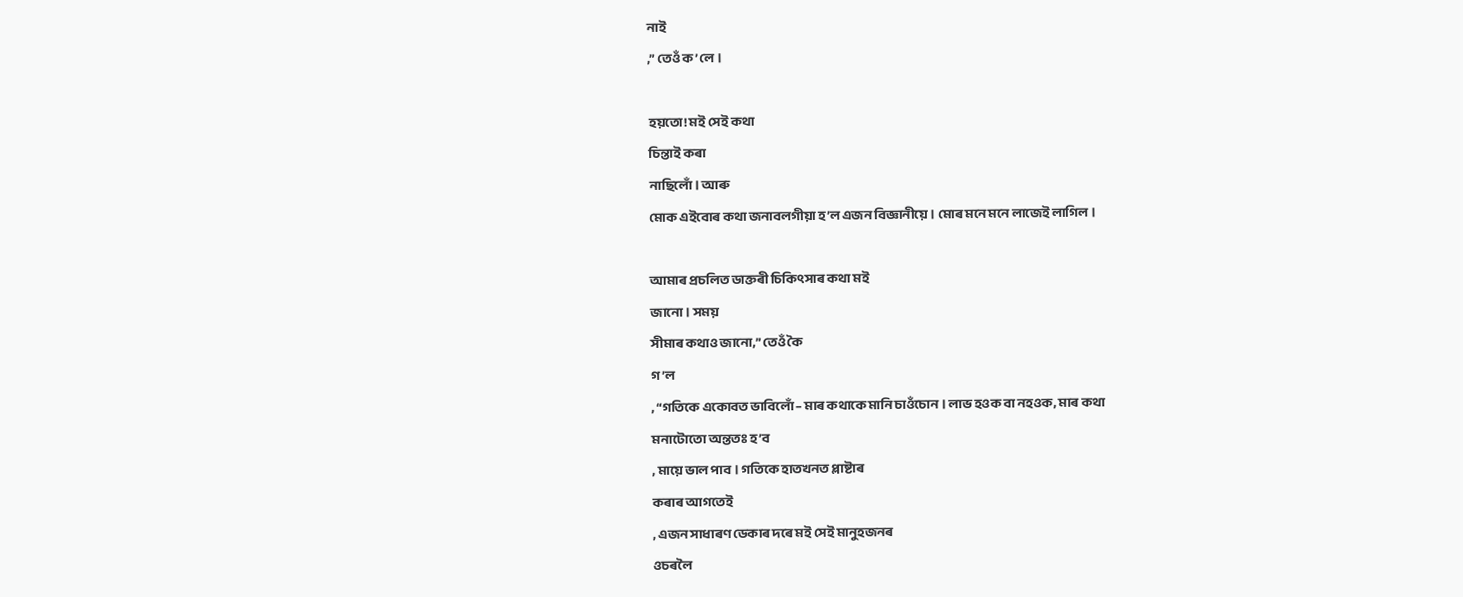নাই
,” তেওঁ ক’লে।

হয়তো! মই সেই কথা
চিন্তাই কৰা
নাছিলোঁ। আৰু
মোক এইবোৰ কথা জনাবলগীয়া হ’ল এজন বিজ্ঞানীয়ে। মোৰ মনে মনে লাজেই লাগিল।

আমাৰ প্রচলিত ডাক্তৰী চিকিৎসাৰ কথা মই
জানো। সময়
সীমাৰ কথাও জানো,” তেওঁ কৈ
গ’ল
, “গতিকে একোবত ভাবিলোঁ – মাৰ কথাকে মানি চাওঁচোন। লাভ হওক বা নহওক, মাৰ কথা
মনাটোতো অন্ততঃ হ’ব
, মায়ে ভাল পাব। গতিকে হাতখনত প্লাষ্টাৰ
কৰাৰ আগতেই
, এজন সাধাৰণ ডেকাৰ দৰে মই সেই মানুহজনৰ
ওচৰলৈ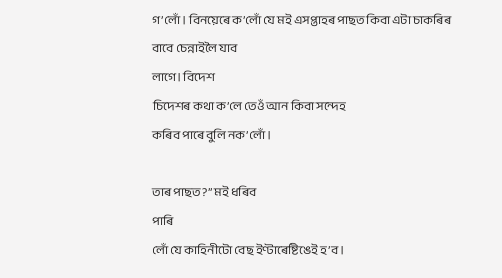গ’লোঁ। বিনয়েৰে ক’লোঁ যে মই এসপ্তাহৰ পাছত কিবা এটা চাকৰিৰ বাবে চেন্নাইলৈ যাব
লাগে। বিদেশ
চিদেশৰ কথা ক’লে তেওঁ আন কিবা সন্দেহ
কৰিব পাৰে বুলি নক’লোঁ।

তাৰ পাছত?” মই ধৰিব
পাৰি
লোঁ যে কাহিনীটো বেছ ইণ্টাৰেষ্টিঙেই হ’ব।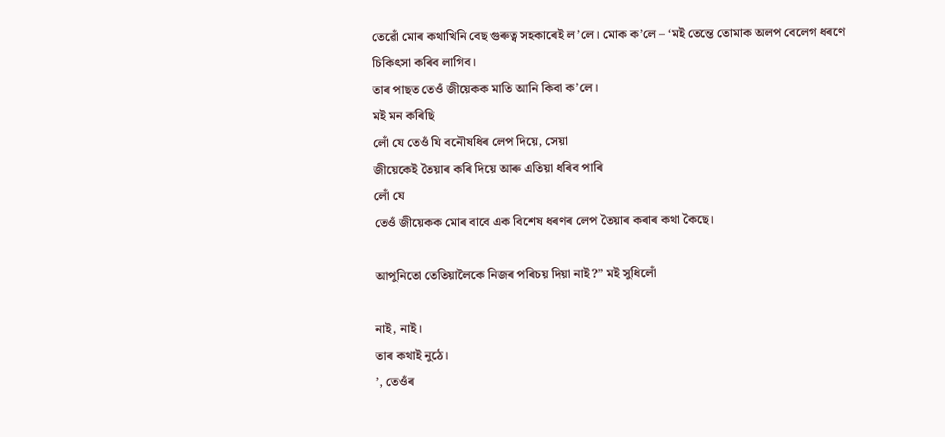তেৱোঁ মোৰ কথাখিনি বেছ গুৰুত্ব সহকাৰেই ল’লে। মোক ক’লে – ‘মই তেন্তে তোমাক অলপ বেলেগ ধৰণে
চিকিৎসা কৰিব লাগিব।
তাৰ পাছত তেওঁ জীয়েকক মাতি আনি কিবা ক’লে।
মই মন কৰিছি
লোঁ যে তেওঁ যি বনৌষধিৰ লেপ দিয়ে, সেয়া
জীয়েকেই তৈয়াৰ কৰি দিয়ে আৰু এতিয়া ধৰিব পাৰি
লোঁ যে
তেওঁ জীয়েকক মোৰ বাবে এক বিশেষ ধৰণৰ লেপ তৈয়াৰ কৰাৰ কথা কৈছে।

আপুনিতো তেতিয়ালৈকে নিজৰ পৰিচয় দিয়া নাই?” মই সুধিলোঁ

নাই, নাই।
তাৰ কথাই নুঠে।
’, তেওঁৰ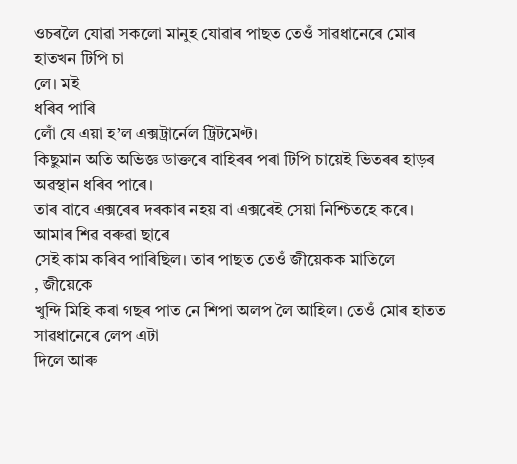ওচৰলৈ যোৱা সকলো মানুহ যোৱাৰ পাছত তেওঁ সাৱধানেৰে মোৰ হাতখন টিপি চা
লে। মই
ধৰিব পাৰি
লোঁ যে এয়া হ’ল এক্সট্রাৰ্নেল ট্রিটমেণ্ট।
কিছুমান অতি অভিজ্ঞ ডাক্তৰে বাহিৰৰ পৰা টিপি চায়েই ভিতৰৰ হাড়ৰ অৱস্থান ধৰিব পাৰে।
তাৰ বাবে এক্সৰেৰ দৰকাৰ নহয় বা এক্সৰেই সেয়া নিশ্চিতহে কৰে। আমাৰ শিৱ বৰুৱা ছাৰে
সেই কাম কৰিব পাৰিছিল। তাৰ পাছত তেওঁ জীয়েকক মাতিলে
, জীয়েকে
খুন্দি মিহি কৰা গছৰ পাত নে শিপা অলপ লৈ আহিল। তেওঁ মোৰ হাতত সাৱধানেৰে লেপ এটা
দিলে আৰু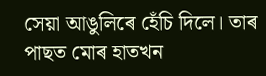সেয়া আঙুলিৰে হেঁচি দিলে। তাৰ পাছত মোৰ হাতখন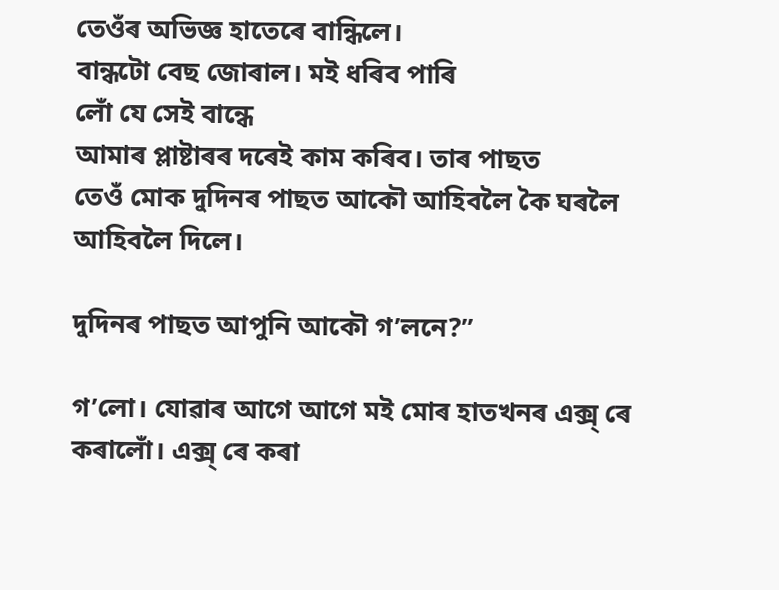তেওঁৰ অভিজ্ঞ হাতেৰে বান্ধিলে।
বান্ধটো বেছ জোৰাল। মই ধৰিব পাৰি
লোঁ যে সেই বান্ধে
আমাৰ প্লাষ্টাৰৰ দৰেই কাম কৰিব। তাৰ পাছত
তেওঁ মোক দুদিনৰ পাছত আকৌ আহিবলৈ কৈ ঘৰলৈ আহিবলৈ দিলে।

দুদিনৰ পাছত আপুনি আকৌ গ’লনে?”

গ’লো। যোৱাৰ আগে আগে মই মোৰ হাতখনৰ এক্স্ ৰে কৰালোঁ। এক্স্ ৰে কৰা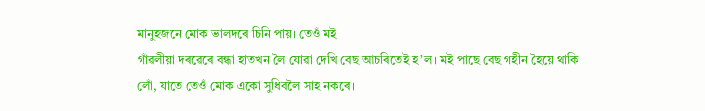মানুহজনে মোক ভালদৰে চিনি পায়। তেওঁ মই
গাঁৱলীয়া দৰৱেৰে বন্ধা হাতখন লৈ যোৱা দেখি বেছ আচৰিতেই হ’ল। মই পাছে বেছ গহীন হৈয়ে থাকি
লোঁ, যাতে তেওঁ মোক একো সুধিবলৈ সাহ নকৰে।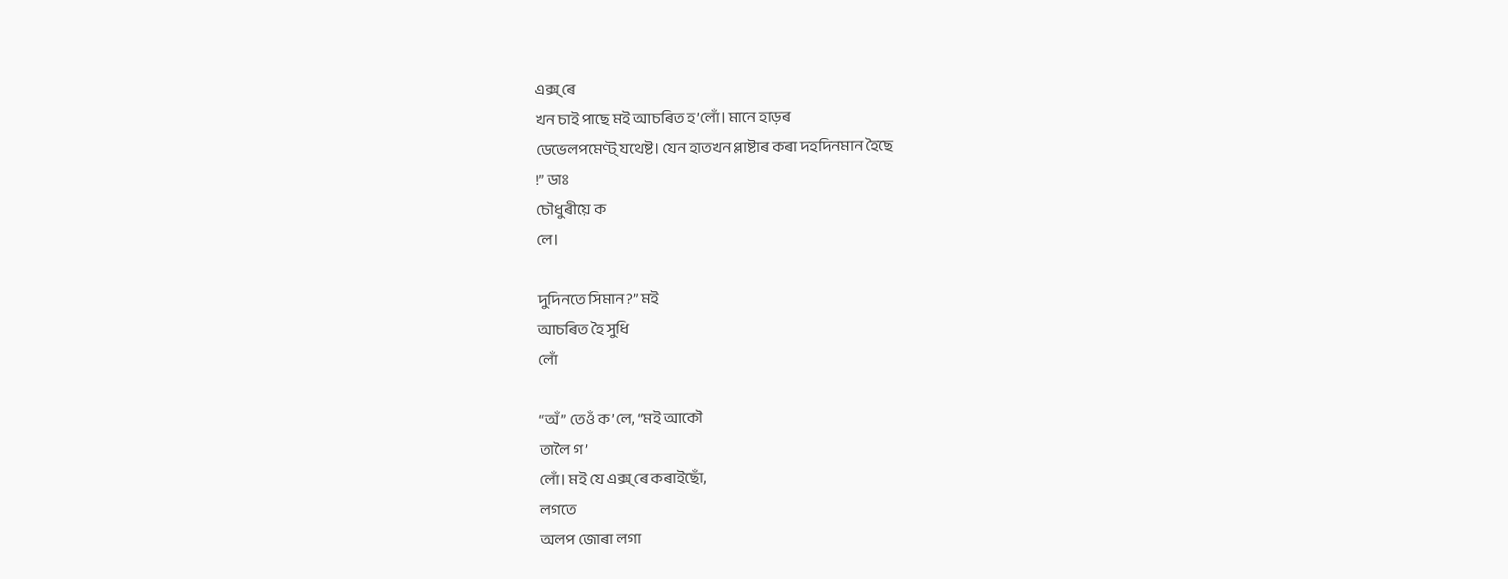এক্স্ ৰে
খন চাই পাছে মই আচৰিত হ’লোঁ। মানে হাড়ৰ
ডেভেলপমেণ্ট্ যথেষ্ট। যেন হাতখন প্লাষ্টাৰ কৰা দহদিনমান হৈছে
!” ডাঃ
চৌধুৰীয়ে ক
লে।

দুদিনতে সিমান?” মই
আচৰিত হৈ সুধি
লোঁ

“অঁ” তেওঁ ক’লে, “মই আকৌ
তালৈ গ’
লোঁ। মই যে এক্স্ ৰে কৰাইছোঁ,
লগতে
অলপ জোৰা লগা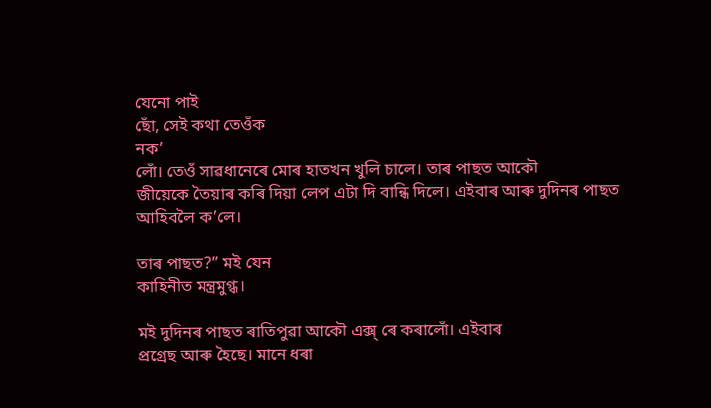যেনো পাই
ছোঁ, সেই কথা তেওঁক
নক’
লোঁ। তেওঁ সাৱধানেৰে মোৰ হাতখন খুলি চালে। তাৰ পাছত আকৌ
জীয়েকে তৈয়াৰ কৰি দিয়া লেপ এটা দি বান্ধি দিলে। এইবাৰ আৰু দুদিনৰ পাছত আহিবলৈ ক’লে।

তাৰ পাছত?” মই যেন
কাহিনীত মন্ত্রমুগ্ধ।

মই দুদিনৰ পাছত ৰাতিপুৱা আকৌ এক্স্ ৰে কৰালোঁ। এইবাৰ
প্রগ্রেছ আৰু হৈছে। মানে ধৰা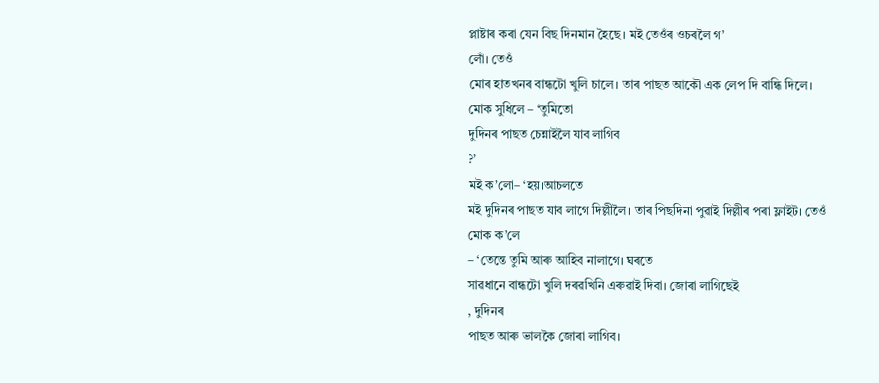প্লাষ্টাৰ কৰা যেন বিছ দিনমান হৈছে। মই তেওঁৰ ওচৰলৈ গ’
লোঁ। তেওঁ
মোৰ হাতখনৰ বান্ধটো খুলি চালে। তাৰ পাছত আকৌ এক লেপ দি বান্ধি দিলে। মোক সুধিলে – ‘তুমিতো
দুদিনৰ পাছত চেন্নাইলৈ যাব লাগিব
?’
মই ক’লো– ‘হয়।আচলতে
মই দুদিনৰ পাছত যাব লাগে দিল্লীলৈ। তাৰ পিছদিনা পুৱাই দিল্লীৰ পৰা ফ্লাইট। তেওঁ
মোক ক’লে
– ‘তেন্তে তুমি আৰু আহিব নালাগে। ঘৰতে
সাৱধানে বান্ধটো খুলি দৰৱখিনি এৰুৱাই দিবা। জোৰা লাগিছেই
, দুদিনৰ
পাছত আৰু ভালকৈ জোৰা লাগিব।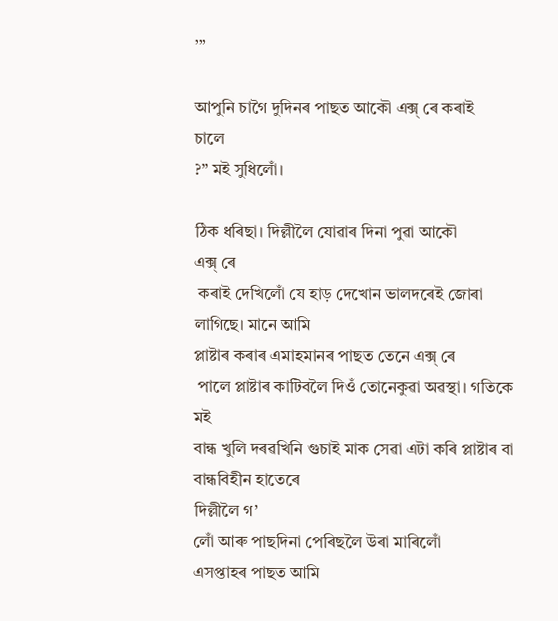’”

আপুনি চাগৈ দুদিনৰ পাছত আকৌ এক্স্ ৰে কৰাই
চালে
?” মই সুধিলোঁ।

ঠিক ধৰিছা। দিল্লীলৈ যোৱাৰ দিনা পুৱা আকৌ
এক্স্ ৰে
 কৰাই দেখিলোঁ যে হাড় দেখোন ভালদৰেই জোৰা লাগিছে। মানে আমি
প্লাষ্টাৰ কৰাৰ এমাহমানৰ পাছত তেনে এক্স্ ৰে
 পালে প্লাষ্টাৰ কাটিবলৈ দিওঁ তোনেকুৱা অৱস্থা। গতিকে মই
বান্ধ খুলি দৰৱখিনি গুচাই মাক সেৱা এটা কৰি প্লাষ্টাৰ বা বান্ধবিহীন হাতেৰে
দিল্লীলৈ গ’
লোঁ আৰু পাছদিনা পেৰিছলৈ উৰা মাৰিলোঁ
এসপ্তাহৰ পাছত আমি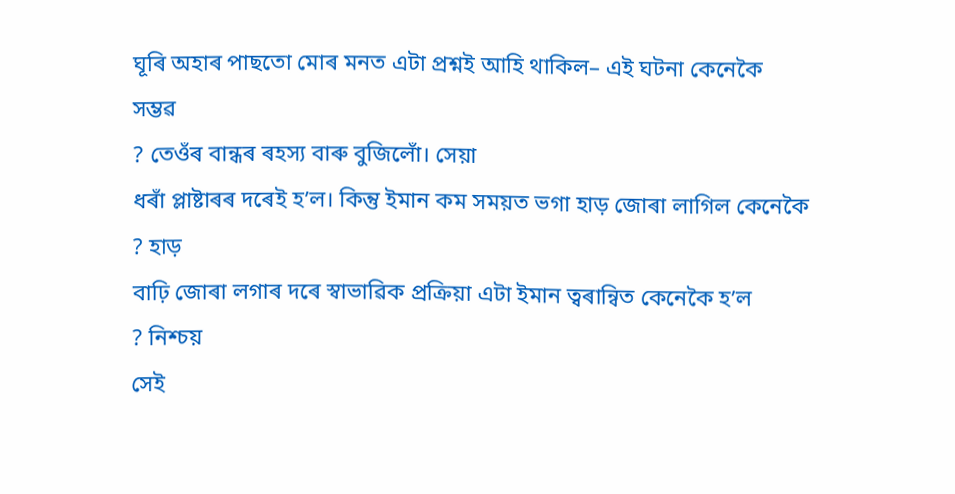ঘূৰি অহাৰ পাছতো মোৰ মনত এটা প্রশ্নই আহি থাকিল– এই ঘটনা কেনেকৈ
সম্ভৱ
? তেওঁৰ বান্ধৰ ৰহস্য বাৰু বুজিলোঁ। সেয়া
ধৰাঁ প্লাষ্টাৰৰ দৰেই হ’ল। কিন্তু ইমান কম সময়ত ভগা হাড় জোৰা লাগিল কেনেকৈ
? হাড়
বাঢ়ি জোৰা লগাৰ দৰে স্বাভাৱিক প্রক্রিয়া এটা ইমান ত্বৰান্বিত কেনেকৈ হ’ল
? নিশ্চয়
সেই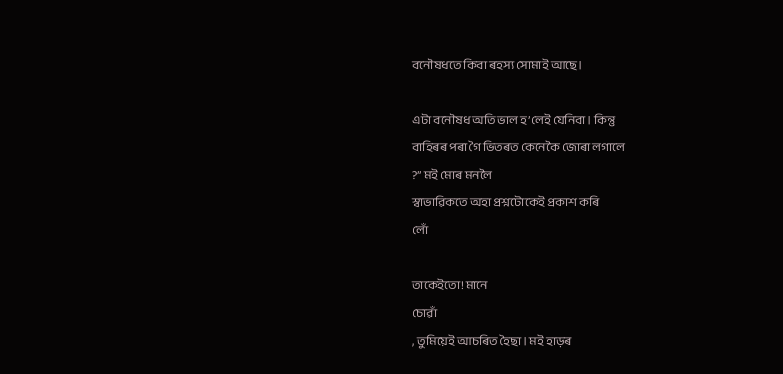বনৌষধতে কিবা ৰহস্য সোমাই আছে।

এটা বনৌষধ অতি ভাল হ’লেই যেনিবা। কিন্তু
বাহিৰৰ পৰা গৈ ভিতৰত কেনেকৈ জোৰা লগালে
?” মই মোৰ মনলৈ
স্বাভাৱিকতে অহা প্রশ্নটোকেই প্ৰকাশ কৰি
লোঁ

তাকেইতো! মানে
চোৱাঁ
, তুমিয়েই আচৰিত হৈছা। মই হাড়ৰ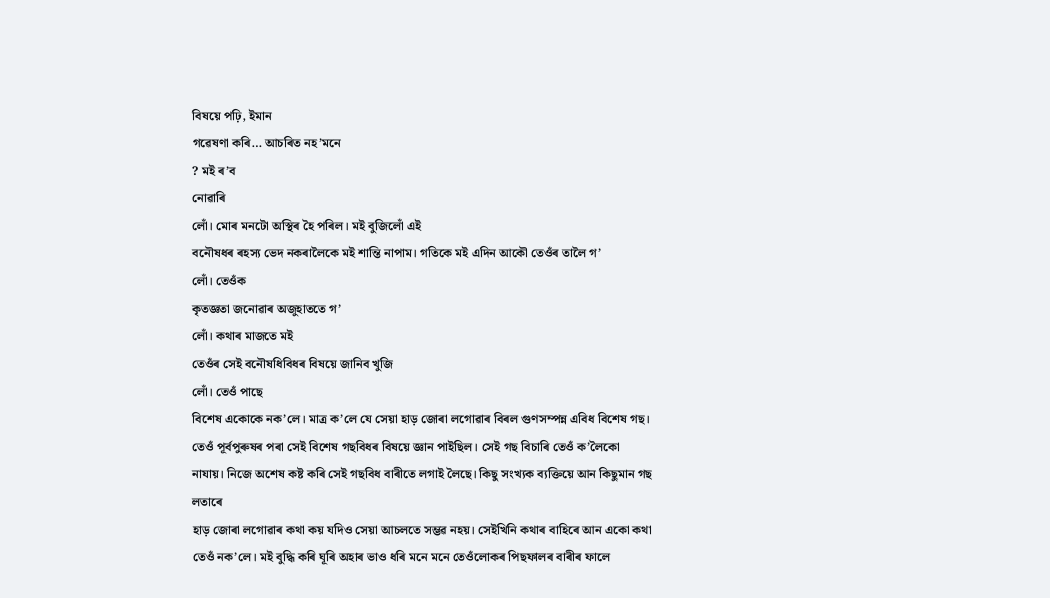বিষয়ে পঢ়ি, ইমান
গৱেষণা কৰি… আচৰিত নহ’মনে
? মই ৰ’ব
নোৱাৰি
লোঁ। মোৰ মনটো অস্থিৰ হৈ পৰিল। মই বুজিলোঁ এই
বনৌষধৰ ৰহস্য ভেদ নকৰালৈকে মই শান্তি নাপাম। গতিকে মই এদিন আকৌ তেওঁৰ তালৈ গ’
লোঁ। তেওঁক
কৃতজ্ঞতা জনোৱাৰ অজুহাততে গ’
লোঁ। কথাৰ মাজতে মই
তেওঁৰ সেই বনৌষধিবিধৰ বিষয়ে জানিব খুজি
লোঁ। তেওঁ পাছে
বিশেষ একোকে নক’লে। মাত্র ক’লে যে সেয়া হাড় জোৰা লগোৱাৰ বিৰল গুণসম্পন্ন এবিধ বিশেষ গছ।
তেওঁ পূর্বপুৰুষৰ পৰা সেই বিশেষ গছবিধৰ বিষয়ে জ্ঞান পাইছিল। সেই গছ বিচাৰি তেওঁ ক’লৈকো
নাযায়। নিজে অশেষ কষ্ট কৰি সেই গছবিধ বাৰীতে লগাই লৈছে। কিছু সংখ্যক ব্যক্তিয়ে আন কিছুমান গছ
লতাৰে
হাড় জোৰা লগোৱাৰ কথা কয় যদিও সেয়া আচলতে সম্ভৱ নহয়। সেইখিনি কথাৰ বাহিৰে আন একো কথা
তেওঁ নক’লে। মই বুদ্ধি কৰি ঘূৰি অহাৰ ভাও ধৰি মনে মনে তেওঁলোকৰ পিছফালৰ বাৰীৰ ফালে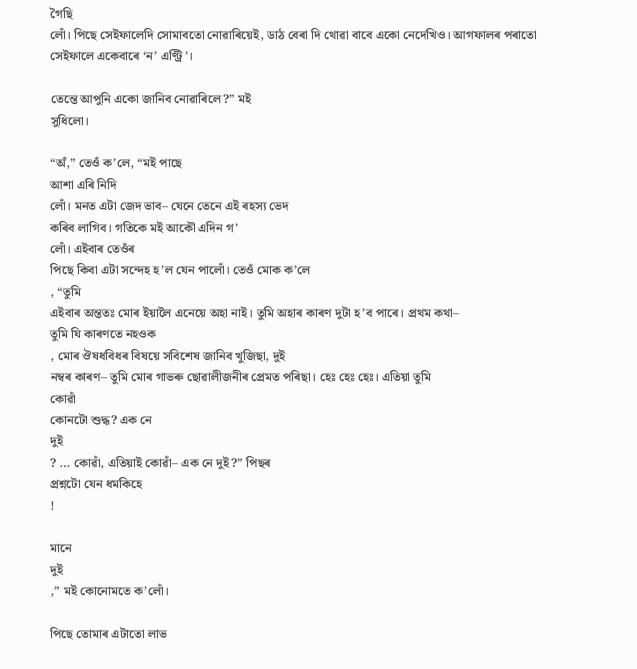গৈছি
লোঁ। পিছে সেইফালেদি সোমাবতো নোৱাৰিয়েই, ডাঠ বেৰা দি থোৱা বাবে একো নেদেখিও। আগফালৰ পৰাতো সেইফালে একেবাৰে ‘ন’ এণ্ট্ৰি’।

তেন্তে আপুনি একো জানিব নোৱাৰিলে?” মই
সুধিলো।

“অঁ,” তেওঁ ক’লে, “মই পাছে
আশা এৰি নিদি
লোঁ। মনত এটা জেদ ভাব– যেনে তেনে এই ৰহস্য ভেদ
কৰিব লাগিব। গতিকে মই আকৌ এদিন গ’
লোঁ। এইবাৰ তেওঁৰ
পিছে কিবা এটা সন্দেহ হ’ল যেন পালোঁ। তেওঁ মোক ক’লে
, “তুমি
এইবাৰ অন্ততঃ মোৰ ইয়ালৈ এনেয়ে অহা নাই। তুমি অহাৰ কাৰণ দুটা হ’ব পাৰে। প্রথম কথা–
তুমি যি কাৰণতে নহওক
, মোৰ ঔষধবিধৰ বিষয়ে সবিশেষ জানিব খুজিছা, দুই
নম্বৰ কাৰণ– তুমি মোৰ গাভৰু ছোৱালীজনীৰ প্রেমত পৰিছা। হেঃ হেঃ হেঃ। এতিয়া তুমি
কোৱাঁ
কোনটো শুদ্ধ? এক নে
দুই
? … কোৱাঁ, এতিয়াই কোৱাঁ– এক নে দুই?” পিছৰ
প্রশ্নটো যেন ধমকিহে
!

মানে
দুই
,” মই কোনোমতে ক’লোঁ।

পিছে তোমাৰ এটাতো লাভ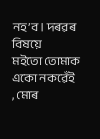নহ’ব। দৰৱৰ বিষয়ে
মইতো তোমাক একো নকৱেঁই
, মোৰ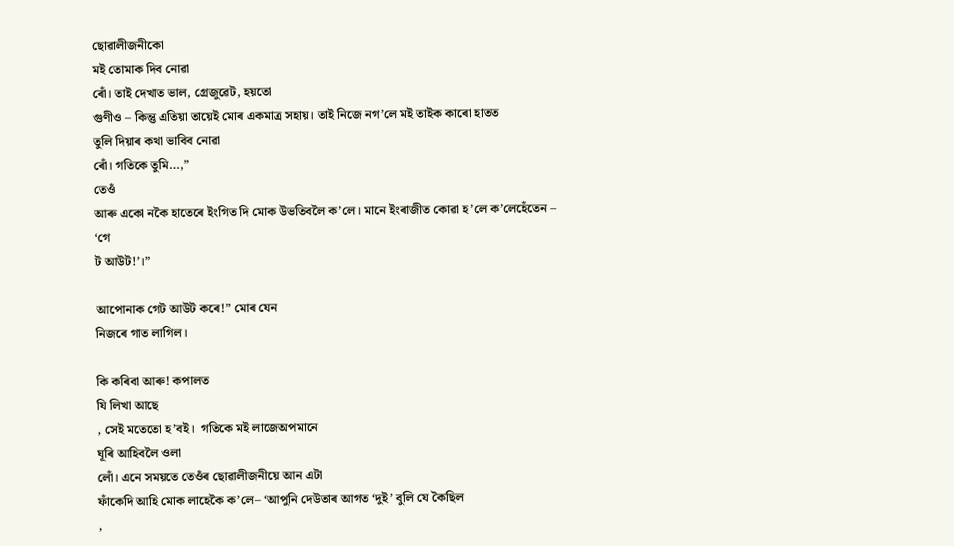ছোৱালীজনীকো
মই তোমাক দিব নোৱা
ৰোঁ। তাই দেখাত ভাল, গ্রেজুৱেট, হয়তো
গুণীও – কিন্তু এতিয়া তায়েই মোৰ একমাত্র সহায়। তাই নিজে নগ’লে মই তাইক কাৰো হাতত
তুলি দিয়াৰ কথা ভাবিব নোৱা
ৰোঁ। গতিকে তুমি…,”
তেওঁ
আৰু একো নকৈ হাতেৰে ইংগিত দি মোক উভতিবলৈ ক’লে। মানে ইংৰাজীত কোৱা হ’লে ক’লেহেঁতেন –
‘গে
ট আউট!’।”

আপোনাক গেট আউট কৰে!” মোৰ যেন
নিজৰে গাত লাগিল।

কি কৰিবা আৰু! কপালত
যি লিখা আছে
, সেই মতেতো হ’বই।  গতিকে মই লাজেঅপমানে
ঘূৰি আহিবলৈ ওলা
লোঁ। এনে সময়তে তেওঁৰ ছোৱালীজনীয়ে আন এটা
ফাঁকেদি আহি মোক লাহেকৈ ক’লে– ‘আপুনি দেউতাৰ আগত ‘দুই’ বুলি যে কৈছিল
,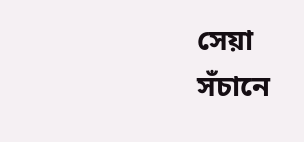সেয়া
সঁচানে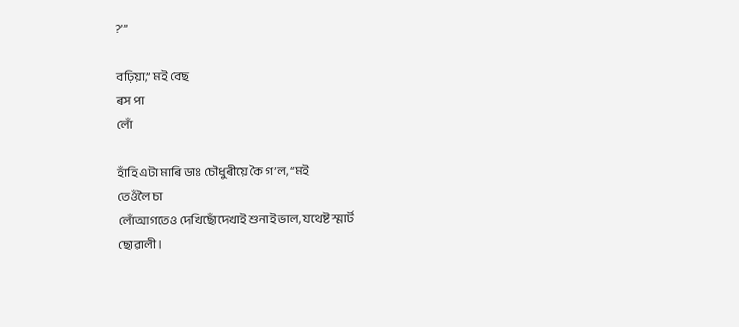?’”

বঢ়িয়া,” মই বেছ
ৰস পা
লোঁ

হাঁহি এটা মাৰি ডাঃ চৌধুৰীয়ে কৈ গ’ল, “মই
তেওঁলৈ চা
লোঁআগতেও দেখিছোঁদেখাই শুনাই ভাল, যথেষ্ট স্মার্ট
ছোৱালী।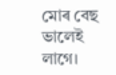মোৰ বেছ ভালেই লাগে।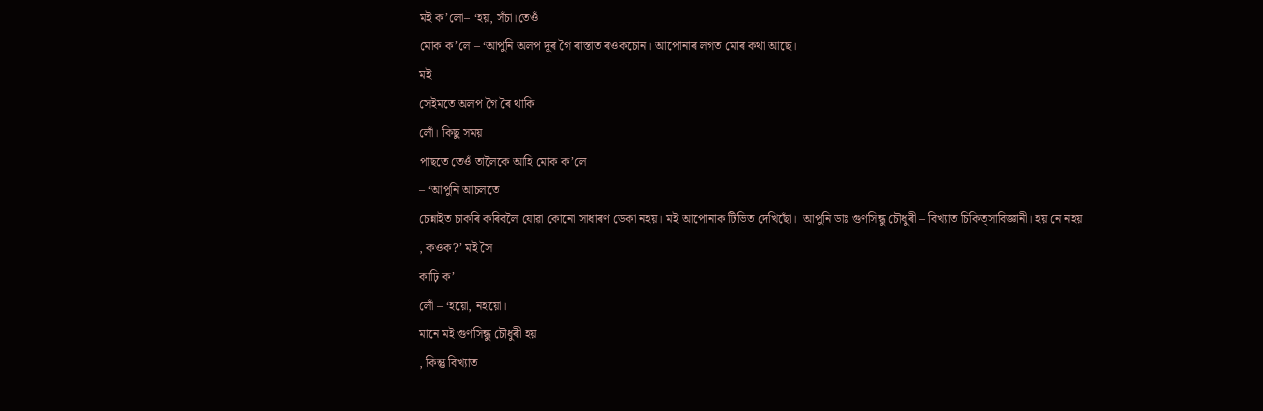মই ক’লো– ‘হয়, সঁচা।তেওঁ
মোক ক’লে – ‘আপুনি অলপ দূৰ গৈ ৰাস্তাত ৰওকচোন। আপোনাৰ লগত মোৰ কথা আছে।
মই
সেইমতে অলপ গৈ ৰৈ থাকি
লোঁ। কিছু সময়
পাছতে তেওঁ তালৈকে আহি মোক ক’লে
– ‘আপুনি আচলতে
চেন্নাইত চাকৰি কৰিবলৈ যোৱা কোনো সাধাৰণ ডেকা নহয়। মই আপোনাক টিভিত দেখিছোঁ।  আপুনি ডাঃ গুণসিন্ধু চৌধুৰী – বিখ্যাত চিকিত্সাবিজ্ঞানী। হয় নে নহয়
, কওক?’ মই সৈ
কাঢ়ি ক’
লোঁ – ‘হয়ো, নহয়ো।
মানে মই গুণসিন্ধু চৌধুৰী হয়
, কিন্তু বিখ্যাত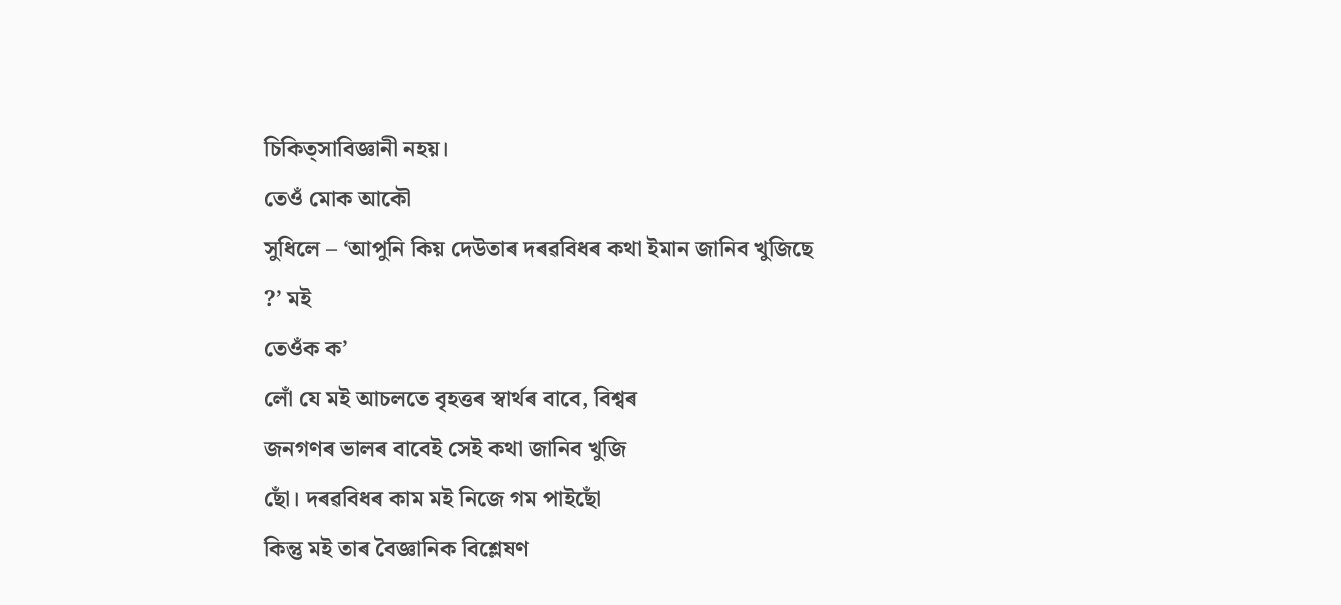চিকিত্সাবিজ্ঞানী নহয়।
তেওঁ মোক আকৌ
সুধিলে – ‘আপুনি কিয় দেউতাৰ দৰৱবিধৰ কথা ইমান জানিব খুজিছে
?’ মই
তেওঁক ক’
লোঁ যে মই আচলতে বৃহত্তৰ স্বার্থৰ বাবে, বিশ্বৰ
জনগণৰ ভালৰ বাবেই সেই কথা জানিব খুজি
ছোঁ। দৰৱবিধৰ কাম মই নিজে গম পাইছোঁ
কিন্তু মই তাৰ বৈজ্ঞানিক বিশ্লেষণ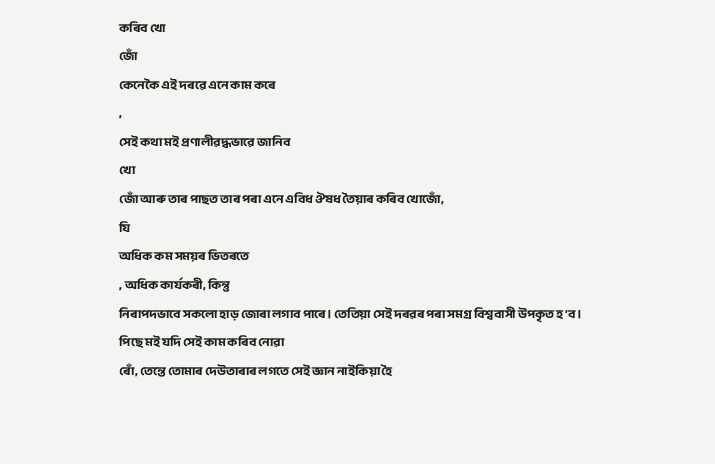কৰিব খো
জোঁ
কেনেকৈ এই দৰৱে এনে কাম কৰে
,
সেই কথা মই প্রণালীৱদ্ধভাৱে জানিব
খো
জোঁ আৰু তাৰ পাছত তাৰ পৰা এনে এবিধ ঔষধ তৈয়াৰ কৰিব খোজোঁ,
যি
অধিক কম সময়ৰ ভিতৰতে
, অধিক কার্যকৰী, কিন্তু
নিৰাপদভাবে সকলো হাড় জোৰা লগাব পাৰে। তেতিয়া সেই দৰৱৰ পৰা সমগ্র বিশ্ববাসী উপকৃত হ’ব।
পিছে মই যদি সেই কাম কৰিব নোৱা
ৰোঁ, তেন্তে তোমাৰ দেউতাৰাৰ লগতে সেই জ্ঞান নাইকিয়া হৈ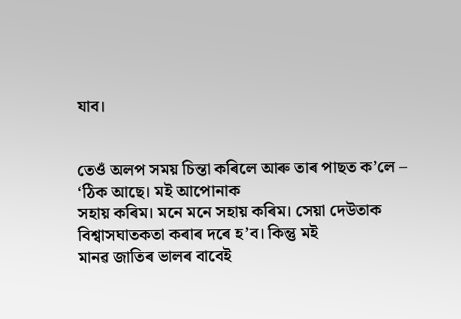যাব।


তেওঁ অলপ সময় চিন্তা কৰিলে আৰু তাৰ পাছত ক’লে – ‘ঠিক আছে। মই আপোনাক
সহায় কৰিম। মনে মনে সহায় কৰিম। সেয়া দেউতাক বিশ্বাসঘাতকতা কৰাৰ দৰে হ’ব। কিন্তু মই
মানৱ জাতিৰ ভালৰ বাবেই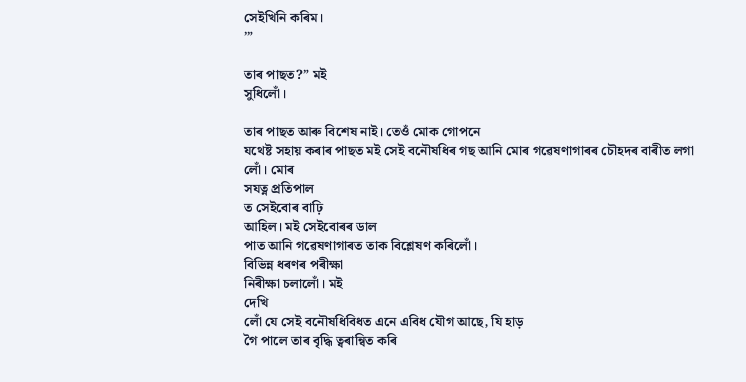সেইখিনি কৰিম।
’”

তাৰ পাছত?” মই
সুধিলোঁ।

তাৰ পাছত আৰু বিশেষ নাই। তেওঁ মোক গোপনে
যথেষ্ট সহায় কৰাৰ পাছত মই সেই বনৌষধিৰ গছ আনি মোৰ গৱেষণাগাৰৰ চৌহদৰ বাৰীত লগা
লোঁ। মোৰ
সযত্ন প্রতিপাল
ত সেইবোৰ বাঢ়ি
আহিল। মই সেইবোৰৰ ডাল
পাত আনি গৱেষণাগাৰত তাক বিশ্লেষণ কৰিলোঁ।
বিভিন্ন ধৰণৰ পৰীক্ষা
নিৰীক্ষা চলালোঁ। মই
দেখি
লোঁ যে সেই বনৌষধিবিধত এনে এবিধ যৌগ আছে, যি হাড়
গৈ পালে তাৰ বৃদ্ধি ত্বৰান্বিত কৰি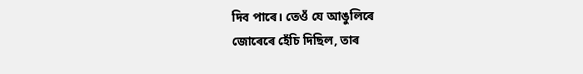দিব পাৰে। তেওঁ যে আঙুলিৰে
জোৰেৰে হেঁচি দিছিল, তাৰ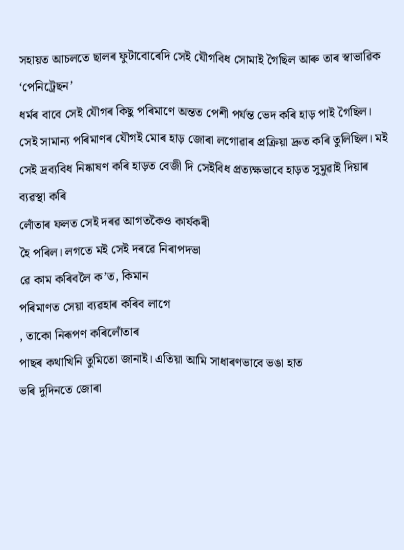সহায়ত আচলতে ছালৰ ফুটাবোৰেদি সেই যৌগবিধ সোমাই গৈছিল আৰু তাৰ স্বাভাৱিক ‘পেনিট্রেছন’
ধর্মৰ বাবে সেই যৌগৰ কিছু পৰিমাণে অন্তত পেশী পর্যন্ত ভেদ কৰি হাড় পাই গৈছিল।
সেই সামান্য পৰিমাণৰ যৌগই মোৰ হাড় জোৰা লগোৱাৰ প্রক্রিয়া দ্রুত কৰি তুলিছিল। মই
সেই দ্রব্যবিধ নিষ্কাষণ কৰি হাড়ত বেজী দি সেইবিধ প্রত্যক্ষভাবে হাড়ত সুমুৱাই দিয়াৰ
ব্যৱস্থা কৰি
লোঁতাৰ ফলত সেই দৰৱ আগতকৈও কার্যকৰী
হৈ পৰিল। লগতে মই সেই দৰৱে নিৰাপদভা
ৱে কাম কৰিবলৈ ক’ত, কিমান
পৰিমাণত সেয়া ব্যৱহাৰ কৰিব লাগে
, তাকো নিৰূপণ কৰিলোঁতাৰ
পাছৰ কথাখিনি তুমিতো জানাই। এতিয়া আমি সাধাৰণভাবে ভঙা হাত
ভৰি দুদিনতে জোৰা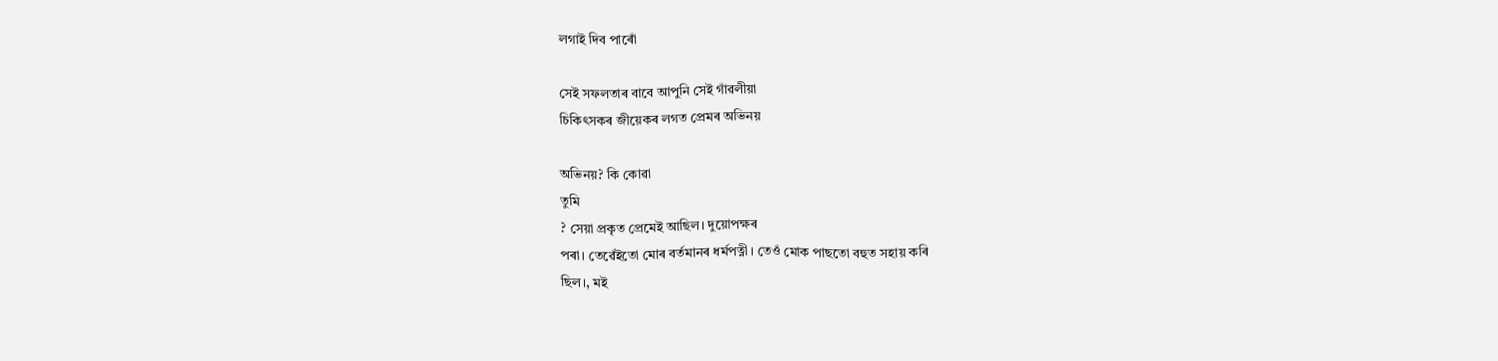লগাই দিব পাৰোঁ

সেই সফলতাৰ বাবে আপুনি সেই গাঁ‍‍ৱলীয়া
চিকিৎসকৰ জীয়েকৰ লগত প্রেমৰ অভিনয়

অভিনয়? কি কোৱা
তুমি
? সেয়া প্রকৃত প্রেমেই আছিল। দুয়োপক্ষৰ
পৰা। তেৱেঁইতো মোৰ বর্তমানৰ ধর্মপত্নী। তেওঁ মোক পাছতো বহুত সহায় কৰি
ছিল।, মই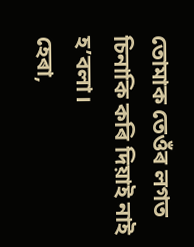তোমাক তেওঁৰ লগত চিনাকি কৰি দিয়াই নাই হ’বলা।
হেৰা,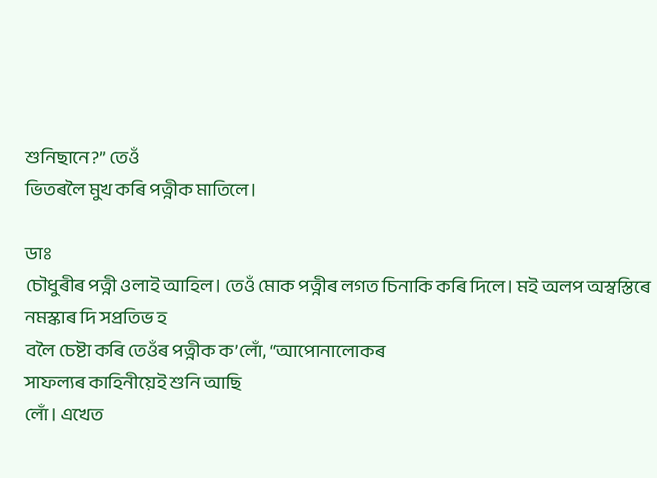শুনিছানে?” তেওঁ
ভিতৰলৈ মুখ কৰি পত্নীক মাতিলে।

ডাঃ
চৌধুৰীৰ পত্নী ওলাই আহিল। তেওঁ মোক পত্নীৰ লগত চিনাকি কৰি দিলে। মই অলপ অস্বস্তিৰে
নমস্কাৰ দি সপ্রতিভ হ
বলৈ চেষ্টা কৰি তেওঁৰ পত্নীক ক’লোঁ, “আপোনালোকৰ
সাফল্যৰ কাহিনীয়েই শুনি আছি
লোঁ। এখেত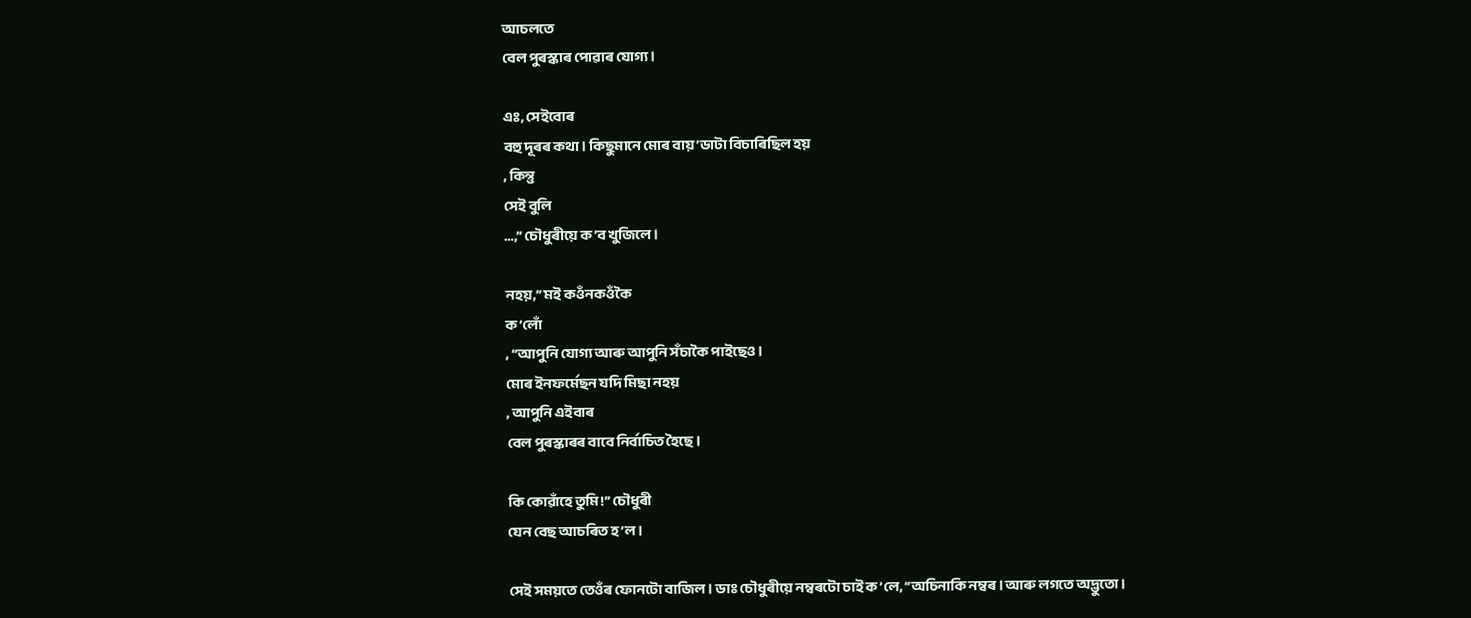আচলতে
বেল পুৰস্কাৰ পোৱাৰ যোগ্য।

এঃ, সেইবোৰ
বহু দূৰৰ কথা। কিছুমানে মোৰ বায়’ডাটা বিচাৰিছিল হয়
, কিন্তু
সেই বুলি
…,” চৌধুৰীয়ে ক’ব খুজিলে।

নহয়,” মই কওঁনকওঁকৈ
ক’লোঁ
, “আপুনি যোগ্য আৰু আপুনি সঁচাকৈ পাইছেও।
মোৰ ইনফর্মেছন যদি মিছা নহয়
, আপুনি এইবাৰ
বেল পুৰস্কাৰৰ বাবে নির্বাচিত হৈছে।

কি কোৱাঁহে তুমি!” চৌধুৰী
যেন বেছ আচৰিত হ’ল।

সেই সময়তে তেওঁৰ ফোনটো বাজিল। ডাঃ চৌধুৰীয়ে নম্বৰটো চাই ক’লে, “অচিনাকি নম্বৰ। আৰু লগতে অদ্ভুতো।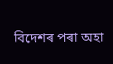বিদেশৰ পৰা অহা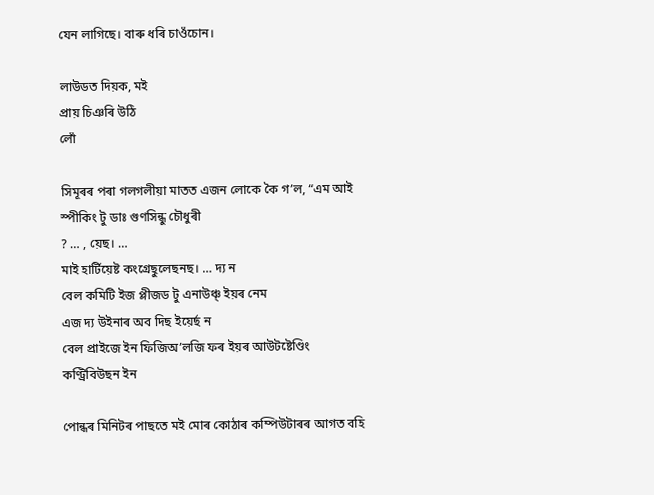যেন লাগিছে। বাৰু ধৰি চাওঁচোন।

লাউডত দিয়ক, মই
প্রায় চিঞৰি উঠি
লোঁ

সিমূৰৰ পৰা গলগলীয়া মাতত এজন লোকে কৈ গ’ল, “এম আই
স্পীকিং টু ডাঃ গুণসিন্ধু চৌধুৰী
? … , য়েছ। …
মাই হার্টিয়েষ্ট কংগ্রেছুলেছনছ। … দ্য ন
বেল কমিটি ইজ প্লীজড টু এনাউঞ্চ্ ইয়ৰ নেম
এজ দ্য উইনাৰ অব দিছ ইয়ের্ছ ন
বেল প্রাইজে ইন ফিজিঅ’লজি ফৰ ইয়ৰ আউটষ্টেণ্ডিং
কণ্ট্ৰিবিউছন ইন

পোন্ধৰ মিনিটৰ পাছতে মই মোৰ কোঠাৰ কম্পিউটাৰৰ আগত বহি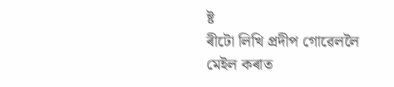ষ্ট
ৰীটো লিখি প্রদীপ গোৱেললৈ মেইল কৰাত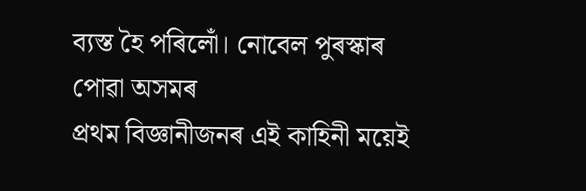ব্যস্ত হৈ পৰিলোঁ। নোবেল পুৰস্কাৰ পোৱা অসমৰ
প্রথম বিজ্ঞানীজনৰ এই কাহিনী ময়েই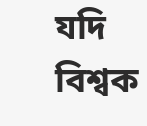যদি বিশ্বক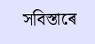সবিস্তাৰে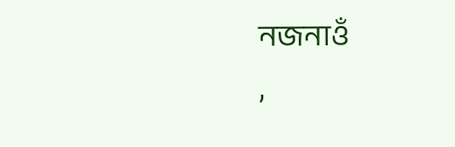নজনাওঁ
,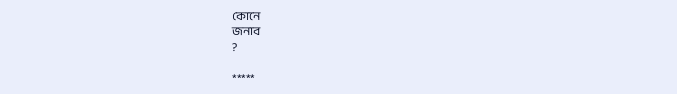কোনে
জনাব
?

*****